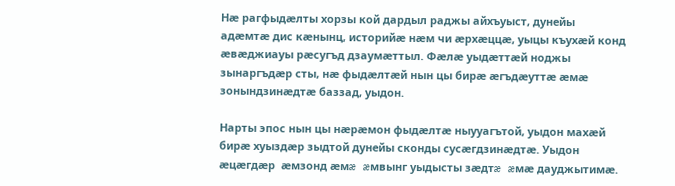Нæ рагфыдæлты хорзы кой дардыл раджы айхъуыст, дунейы адӕмтӕ дис кæнынц, историйӕ нӕм чи ӕрхӕццӕ, уыцы къухæй конд æвæджиауы рæсугъд дзаумæттыл. Фæлæ уыдæттæй ноджы зынаргъдæр сты, нæ фыдæлтæй нын цы бирæ ӕгъдӕуттӕ ӕмӕ зонындзинæдтæ баззад, уыдон.

Нарты эпос нын цы нæрæмон фыдæлтæ ныууагътой, уыдон махæй бирæ хуыздæр зыдтой дунейы сконды сусæгдзинæдтæ. Уыдон ӕцӕгдӕр  æмзонд æмæ æмвынг уыдысты зæдтæ æмæ дауджытимæ.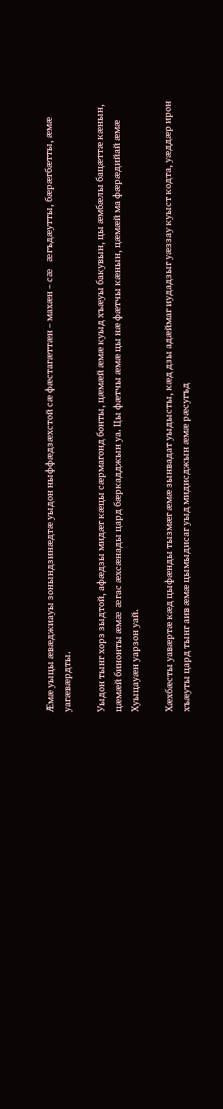Æмæ уыцы æвæджиауы зонындзинæдтæ уыдон ныффæдзæхстой сæ фæстагæттæн – махæн – сæ  æгъдæутты, бæрæгбæтты, æмæ уагæвæрдты.

Уыдон тынг хорз зыдтой, афæдзы мидæг кæцы сæрмагонд бонты, цæмæй æмæ куыд хъæуы бакувын, цы æмбæлы бацæттæ кæнын, цæмæй бинонты æмæ æгас æхсæнады цард бæркадджын уа. Цы фæтчы æмæ цы нæ фæтчы кæнын, цæмæй ма фæрæдийай æмæ Хуыцауæн уарзон уай.

Хæхбæсты уавæртæ кæд цыфæнды тызмæг æмæ зынвадат уыдысты, кæд дзы адæймаг иудадзыг уæззау куыст кодта, уæддæр ирон хъæуты цард тынг аив æмæ цымыдисаг уыд мидисджын æмæ рæсугъд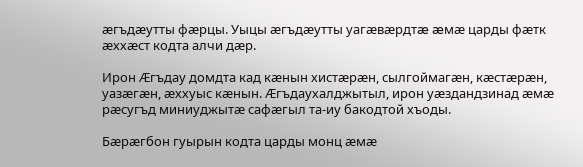æгъдæутты фæрцы. Уыцы æгъдæутты уагæвæрдтæ æмæ царды фæтк æххæст кодта алчи дæр.

Ирон Æгъдау домдта кад кæнын хистæрæн, сылгоймагæн, кæстæрæн, уазæгæн, æххуыс кæнын. Æгъдаухалджытыл, ирон уæздандзинад æмæ рæсугъд миниуджытæ сафæгыл та-иу бакодтой хъоды.

Бæрæгбон гуырын кодта царды монц æмæ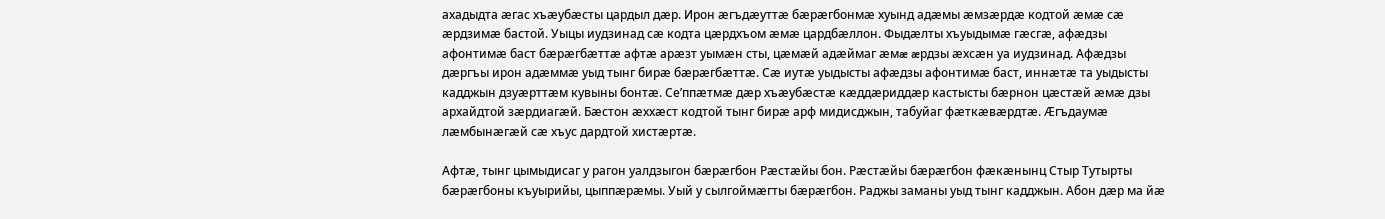ахадыдта æгас хъæубæсты цардыл дæр. Ирон æгъдæуттæ бæрæгбонмæ хуынд адæмы æмзæрдæ кодтой æмæ сæ æрдзимæ бастой. Уыцы иудзинад сæ кодта цӕрдхъом æмæ цардбæллон. Фыдæлты хъуыдымæ гæсгæ, афæдзы афонтимæ баст бæрæгбæттæ афтæ арæзт уымæн сты, цæмæй адæймаг æмæ æрдзы æхсæн уа иудзинад. Афæдзы дæргъы ирон адæммæ уыд тынг бирæ бæрæгбæттæ. Сæ иутæ уыдысты афæдзы афонтимæ баст, иннæтæ та уыдысты кадджын дзуæрттæм кувыны бонтæ. Се’ппæтмæ дæр хъæубæстæ кæддæриддæр кастысты бæрнон цæстæй æмæ дзы архайдтой зæрдиагæй. Бæстон æххæст кодтой тынг бирæ арф мидисджын, табуйаг фæткæвæрдтæ. Æгъдаумæ лæмбынæгæй сæ хъус дардтой хистæртæ.

Афтæ, тынг цымыдисаг у рагон уалдзыгон бæрæгбон Рӕстӕйы бон. Рæстæйы бæрæгбон фæкæнынц Стыр Тутырты бæрæгбоны къуырийы, цыппæрæмы. Уый у сылгоймæгты бæрæгбон. Раджы заманы уыд тынг кадджын. Абон дæр ма йæ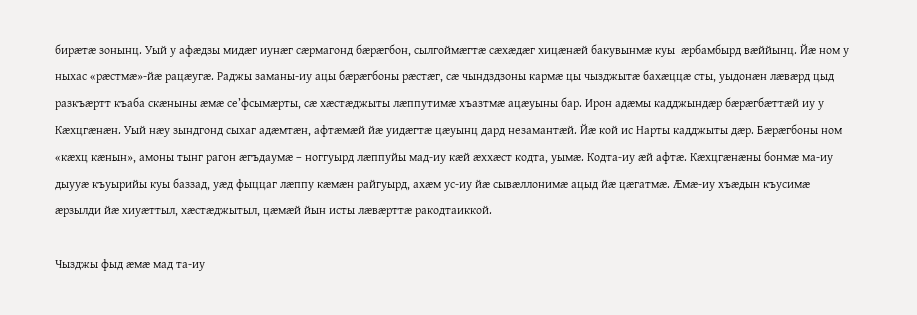бирæтæ зонынц. Уый у афæдзы мидæг иунæг сæрмагонд бæрæгбон, сылгоймæгтæ сæхæдæг хицæнæй бакувынмæ куы  æрбамбырд вæййынц. Йæ ном у ныхас «рæстмæ»-йæ рацæугæ. Раджы заманы-иу ацы бæрæгбоны рæстæг, сæ чындздзоны кармæ цы чызджытæ бахæццæ сты, уыдонæн лæвæрд цыд разкъæртт къаба скӕныны æмæ се’фсымæрты, сæ хæстæджыты лæппутимæ хъазтмæ ацæуыны бар. Ирон адæмы кадджындæр бæрæгбæттæй иу у Кæхцгæнæн. Уый нæу зындгонд сыхаг адæмтæн, афтæмæй йæ уидæгтæ цæуынц дард незамантæй. Йæ кой ис Нарты кадджыты дæр. Бæрæгбоны ном «кæхц кæнын», амоны тынг рагон æгъдаумæ – ноггуырд лæппуйы мад-иу кæй æххæст кодта, уымæ. Кодта-иу æй афтæ. Кæхцгæнæны бонмæ ма-иу дыууæ къуырийы куы баззад, уæд фыццаг лæппу кæмæн райгуырд, ахæм ус-иу йæ сывæллонимæ ацыд йæ цæгатмæ. Æмæ-иу хъæдын къусимæ æрзылди йæ хиуæттыл, хæстæджытыл, цæмæй йын исты лæвæрттæ ракодтаиккой.

Чызджы фыд æмæ мад та-иу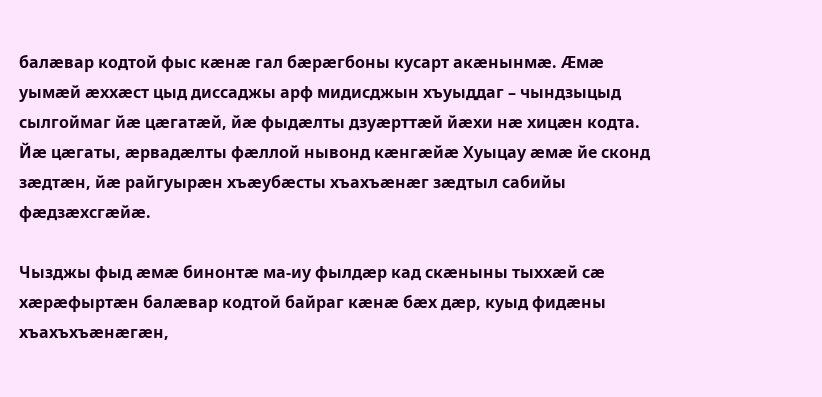балæвар кодтой фыс кæнæ гал бæрæгбоны кусарт акæнынмæ. Æмæ уымæй æххæст цыд диссаджы арф мидисджын хъуыддаг – чындзыцыд сылгоймаг йæ цæгатæй, йæ фыдæлты дзуæрттæй йæхи нæ хицæн кодта. Йæ цæгаты, æрвадæлты фæллой нывонд кæнгæйæ Хуыцау æмæ йе сконд зæдтæн, йæ райгуырæн хъæубæсты хъахъæнæг зæдтыл сабийы фæдзæхсгæйæ.

Чызджы фыд æмæ бинонтæ ма-иу фылдæр кад скæныны тыххæй сæ хæрæфыртæн балæвар кодтой байраг кæнæ бæх дæр, куыд фидæны хъахъхъæнæгæн,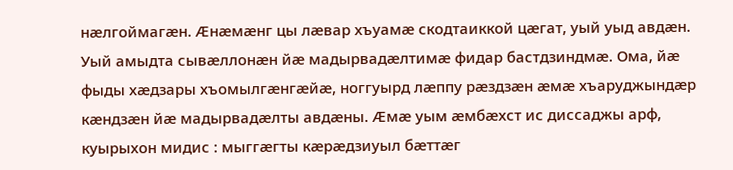нæлгоймагæн. Æнæмæнг цы лæвар хъуамæ скодтаиккой цæгат, уый уыд авдæн. Уый амыдта сывæллонæн йæ мадырвадæлтимæ фидар бастдзиндмæ. Ома, йæ фыды хæдзары хъомылгæнгæйæ, ноггуырд лæппу рæздзæн æмæ хъаруджындæр кæндзæн йæ мадырвадæлты авдæны. Æмæ уым æмбæхст ис диссаджы арф, куырыхон мидис : мыггæгты кæрæдзиуыл бæттæг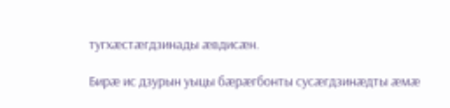тугхæстæгдзинады æвдисæн.

Бирæ ис дзурын уыцы бæрæгбонты сусæгдзинæдты æмæ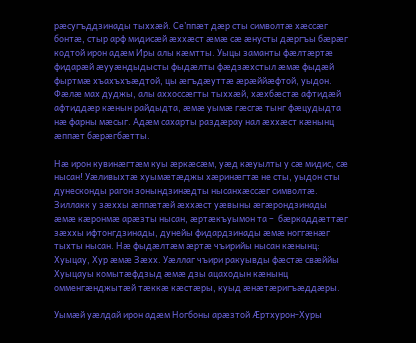рæсугъддзинады тыххæй. Се’ппæт дæр сты символтæ хæссæг бонтæ, стыр арф мидисæй æххæст æмæ сӕ æнусты дæргъы бæрæг кодтой ирон адæм Иры алы кæмтты. Уыцы заманты фæлтæртæ фидарæй æууæндыдысты фыдæлты фæдзæхстыл æмæ фыдæй фыртмæ хъахъхъæдтой, цы æгъдæуттæ æрæййæфтой, уыдон. Фæлæ мах дуджы, алы аххоссæгты тыххæй, хæхбæстæ афтидæй афтиддæр кæнын райдыдта, æмæ уымæ гæсгæ тынг фæцудыдта нæ фарны мæсыг. Адæм сахарты раздӕрау нал æххæст кæнынц æппæт бæрæгбæтты.

Нӕ ирон кувинæгтæм куы æркæсæм, уæд кæуылты у сæ мидис, сæ нысан! Уæливыхтæ хуымæтæджы хæринæгтæ не сты, уыдон сты дунесконды рагон зонындзинæдты нысанхæссæг символтæ. Зиллакк у зæххы æппæтæй æххæст уæвыны æгæрондзинады æмæ кæронмæ арæзты нысан, æртæкъуымон та –  бæркаддæттæг зæххы ифтонгдзинады, дунейы фидардзинады æмæ ноггæнæг тыхты нысан. Нæ фыдæлтæм æртæ чъирийы нысан кӕнынц: Хуыцау, Хур æмæ Зæхх. Уæллаг чъири ракуывды фæстæ свæййы Хуыцауы комытæфдзыд æмæ дзы ацаходын кæнынц омменгæнджытæй тæккæ кæстæры, куыд æнæтæригъæддæры.

Уымæй уæлдай ирон адæм Ногбоны арæзтой Æртхурон-Хуры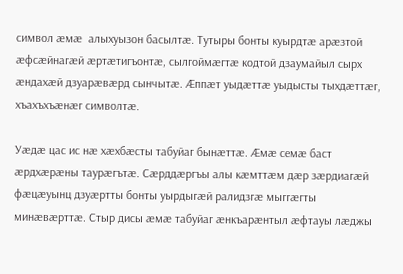символ æмæ  алыхуызон басылтæ. Тутыры бонты куырдтæ арæзтой æфсæйнагæй æртæтигъонтæ, сылгоймæгтæ кодтой дзаумайыл сырх æндахæй дзуарæвæрд сынчытæ. Æппæт уыдæттæ уыдысты тыхдæттæг, хъахъхъæнæг символтæ.

Уæдæ цас ис нæ хæхбæсты табуйаг бынæттæ. Æмæ семæ баст æрдхæрæны таурæгътæ. Сæрддæргъы алы кæмттæм дӕр зæрдиагæй фæцæуынц дзуæртты бонты уырдыгæй ралидзгæ мыггæгты минæвæрттæ. Стыр дисы æмæ табуйаг æнкъарæнтыл æфтауы лæджы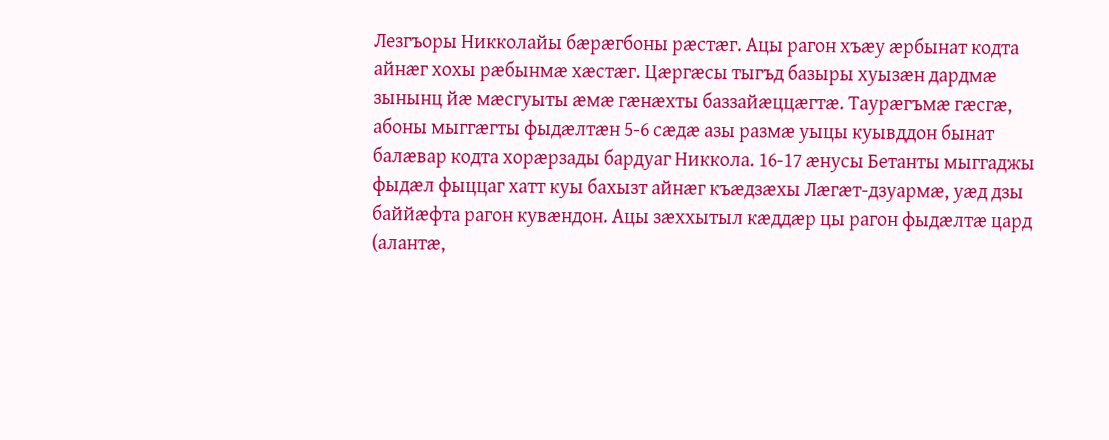Лезгъоры Никколайы бæрæгбоны рæстæг. Ацы рагон хъæу æрбынат кодта айнæг хохы рæбынмæ хæстæг. Цæргæсы тыгъд базыры хуызæн дардмæ зынынц йæ мæсгуыты æмæ гæнæхты баззайæццæгтæ. Таурæгъмæ гæсгæ, абоны мыггæгты фыдæлтæн 5-6 сæдæ азы размæ уыцы куывддон бынат балæвар кодта хорæрзады бардуаг Никкола. 16-17 æнусы Бетанты мыггаджы фыдæл фыццаг хатт куы бахызт айнæг къæдзæхы Лæгæт-дзуармæ, уæд дзы баййæфта рагон кувæндон. Ацы зæххытыл кæддæр цы рагон фыдæлтæ цард (алантæ,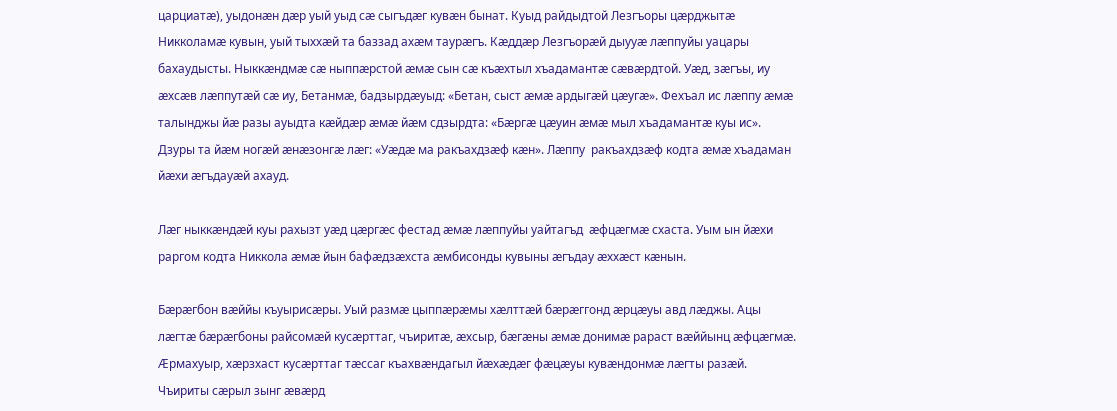царциатæ), уыдонæн дæр уый уыд сæ сыгъдæг кувæн бынат. Куыд райдыдтой Лезгъоры цæрджытæ Никколамæ кувын, уый тыххæй та баззад ахæм таурæгъ. Кæддæр Лезгъорæй дыууæ лæппуйы уацары бахаудысты. Ныккæндмæ сæ ныппæрстой æмæ сын сæ къæхтыл хъадамантæ сæвæрдтой. Уæд, зæгъы, иу æхсæв лæппутæй сæ иу, Бетанмæ, бадзырдæуыд: «Бетан, сыст æмæ ардыгæй цæугæ». Фехъал ис лæппу æмæ талынджы йæ разы ауыдта кæйдæр æмæ йæм сдзырдта: «Бæргæ цæуин æмæ мыл хъадамантæ куы ис». Дзуры та йæм ногæй æнæзонгæ лæг: «Уæдæ ма ракъахдзæф кæн». Лӕппу  ракъахдзæф кодта æмæ хъадаман йæхи æгъдауæй ахауд.

Лæг ныккæндæй куы рахызт уӕд цæргæс фестад æмæ лæппуйы уайтагъд  æфцæгмæ схаста. Уым ын йæхи раргом кодта Никкола æмæ йын бафæдзæхста æмбисонды кувыны æгъдау ӕххӕст кӕнын.

Бæрæгбон вæййы къуырисæры. Уый размæ цыппæрæмы хæлттæй бæрæггонд æрцæуы авд лæджы. Ацы лæгтæ бæрæгбоны райсомæй кусæрттаг, чъиритæ, æхсыр, бæгæны æмæ донимæ рараст вæййынц æфцæгмæ. Æрмахуыр, хæрзхаст кусæрттаг тæссаг къахвæндагыл йæхæдæг фæцæуы кувæндонмæ лæгты разæй. Чъириты сæрыл зынг æвæрд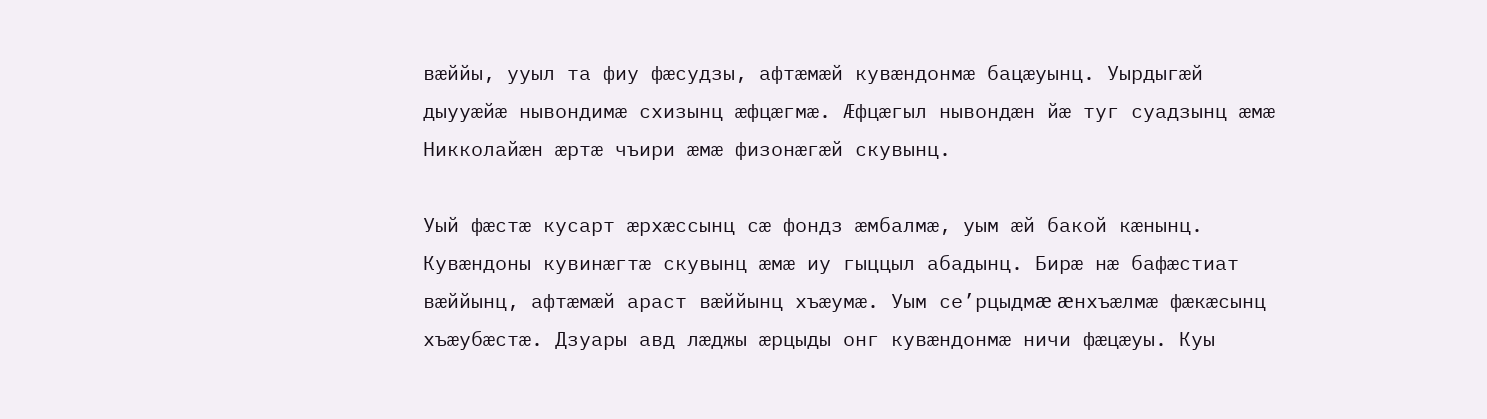вæййы, ууыл та фиу фæсудзы, афтæмæй кувæндонмæ бацæуынц. Уырдыгæй дыууæйæ нывондимæ схизынц æфцæгмæ. Æфцæгыл нывондæн йæ туг суадзынц æмæ Никколайæн æртæ чъири æмæ физонæгæй скувынц.

Уый фæстæ кусарт æрхæссынц сæ фондз æмбалмæ, уым æй бакой кæнынц. Кувæндоны кувинæгтæ скувынц æмæ иу гыццыл абадынц. Бирæ нæ бафæстиат вæййынц, афтæмæй араст вæййынц хъæумæ. Уым се’рцыдмæ æнхъæлмæ фæкæсынц хъæубæстæ. Дзуары авд лæджы æрцыды онг кувæндонмæ ничи фæцæуы. Куы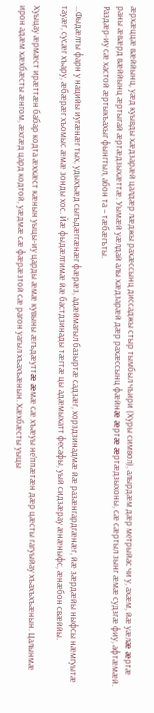æрхæццæ вæййынц, уæд куывды хæдзарæй цалдæр лæджы рахæссынц диссаджы стыр тымбыл чъири (Хуры символ), алырдæм дæр метрыйас чи у, ахæм, йæ уæлæ æртæ раны æвæрд вæййынц æртыгай æртæдзыхæттæ. Уымæй уæлдай алы хæдзарæй дӕр рахæссынц фæйнæ æртæ æртæдзыхоны, сæ сæртыл зынг æмæ судзгæ фиу, афтæмæй. Раздæр-иу сæ хастой æртыкъахыг фынгтыл, абон та – тæбæгъты.

…Фыдæлты фарн у нацийы иугæнæг тых, удыхъæд сыгъдæггæнæг фæрæз, адæймагыл базыртæ садзæг, хорздзинадмæ йæ разæнгардгæнæг, йæ зæрдæйы ныфсы нæмгуытæ тауæг, сусæг хъару, æбæрæг хъомыс æмæ зонды хос. Йæ фыдæлтимæ йæ бастдзинады тæгтæ цы адæмыхатт фесафы, уый сидзæрау æнæныфс, æнæбон свæййы.

Хуыцау æрмæст ирæттæн бабар кодта æххæст кæнын уыцы-иу царды æмæ кувыны æгъдæуттæ æмæ сæ хъæуы не’ппæтæн дæр цæсты гагуыйау хъахъхъæнын. Цалынмæ ирон адæм хæхбæсты æнгом, æхгæд цард кодтой, уæдмæ сæ фæрæзтой сӕ рагон уагыл хъахъæнын. Хæхбæсты уыцы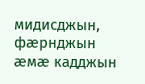мидисджын, фæрнджын æмæ кадджын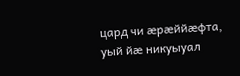цард чи æрæййæфта, уый йæ никуыуал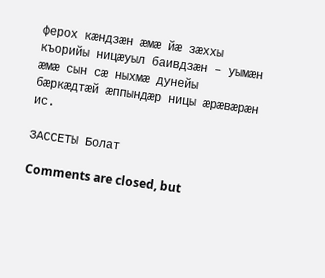ферох кæндзæн æмæ йæ зæххы къорийы ницæуыл баивдзæн – уымæн æмæ сын сæ ныхмæ дунейы бæркæдтæй æппындæр ницы æрæвæрæн ис.

ЗАССЕТЫ Болат

Comments are closed, but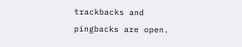trackbacks and pingbacks are open.